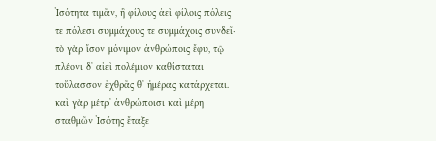Ἰσότητα τιμᾶν, ἣ φίλους ἀεὶ φίλοις πόλεις τε πόλεσι συμμάχους τε συμμάχοις συνδεῖ· τὸ γὰρ ἴσον μόνιμον ἀνθρώποις ἔφυ, τῷ πλέονι δʼ αἰεὶ πολέμιον καθίσταται τοὔλασσον ἐχθρᾶς θʼ ἡμέρας κατάρχεται. καὶ γὰρ μέτρʼ ἀνθρώποισι καὶ μέρη σταθμῶν Ἰσότης ἔταξε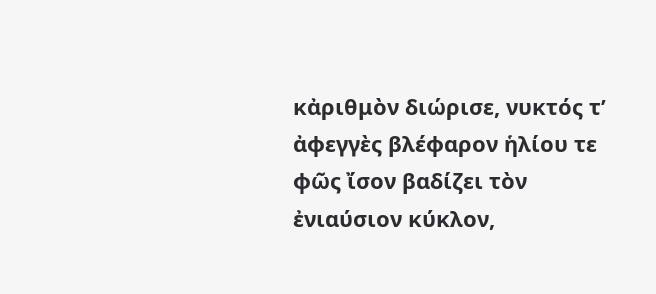κἀριθμὸν διώρισε, νυκτός τʼ ἀφεγγὲς βλέφαρον ἡλίου τε φῶς ἴσον βαδίζει τὸν ἐνιαύσιον κύκλον,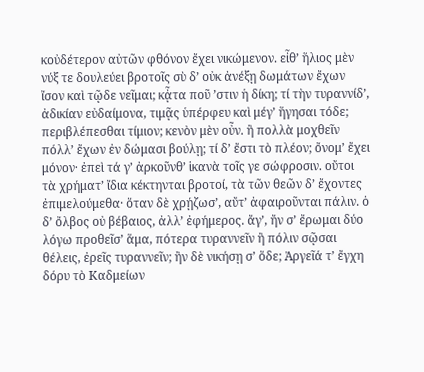κοὐδέτερον αὐτῶν φθόνον ἔχει νικώμενον. εἶθʼ ἥλιος μὲν νύξ τε δουλεύει βροτοῖς σὺ δʼ οὐκ ἀνέξῃ δωμάτων ἔχων ἴσον καὶ τῷδε νεῖμαι; κᾆτα ποῦ ʼστιν ἡ δίκη; τί τὴν τυραννίδʼ, ἀδικίαν εὐδαίμονα, τιμᾷς ὑπέρφευ καὶ μέγʼ ἥγησαι τόδε; περιβλέπεσθαι τίμιον; κενὸν μὲν οὖν. ἢ πολλὰ μοχθεῖν πόλλʼ ἔχων ἐν δώμασι βούλῃ; τί δʼ ἔστι τὸ πλέον; ὄνομʼ ἔχει μόνον· ἐπεὶ τά γʼ ἀρκοῦνθʼ ἱκανὰ τοῖς γε σώφροσιν. οὔτοι τὰ χρήματʼ ἴδια κέκτηνται βροτοί, τὰ τῶν θεῶν δʼ ἔχοντες ἐπιμελούμεθα· ὅταν δὲ χρῄζωσʼ, αὔτʼ ἀφαιροῦνται πάλιν. ὁ δʼ ὄλβος οὐ βέβαιος, ἀλλʼ ἐφήμερος. ἄγʼ, ἤν σʼ ἔρωμαι δύο λόγω προθεῖσʼ ἅμα, πότερα τυραννεῖν ἢ πόλιν σῷσαι θέλεις, ἐρεῖς τυραννεῖν; ἢν δὲ νικήσῃ σʼ ὅδε; Ἀργεῖά τʼ ἔγχη δόρυ τὸ Καδμείων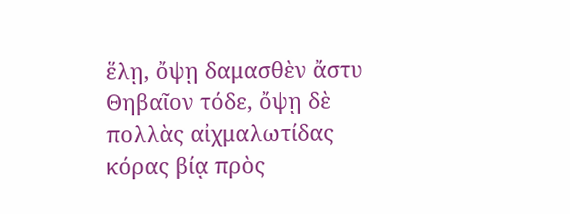ἕλῃ, ὄψῃ δαμασθὲν ἄστυ Θηβαῖον τόδε, ὄψῃ δὲ πολλὰς αἰχμαλωτίδας κόρας βίᾳ πρὸς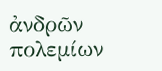ἀνδρῶν πολεμίων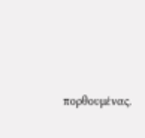πορθουμένας.